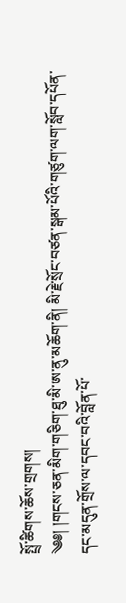སྤྲོ་ཚིགས་ཆོས་གྲགས།
༄༅། །གངས་ཅན་མིག་གཅིག་ཐུ་མི་ཨ་ནུ་མཆོག་ནི། མི་རྗེ་སྲོང་བཙན་སྒམ་པོའི་གཙུག་ལག་སློབ་དཔོན་དང་མདུན་གྲོས་ལ་དབང་བའི་བློན་པོ་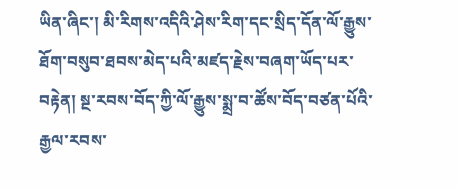ཡིན་ཞིང་། མི་རིགས་འདིའི་ཤེས་རིག་དང་སྲིད་དོན་ལོ་རྒྱུས་ཐོག་བསུབ་ཐབས་མེད་པའི་མཛད་རྗེས་བཞག་ཡོད་པར་བརྟེན། སྔ་རབས་བོད་ཀྱི་ལོ་རྒྱུས་སྨྲ་བ་ཚོས་བོད་བཙན་པོའི་རྒྱལ་རབས་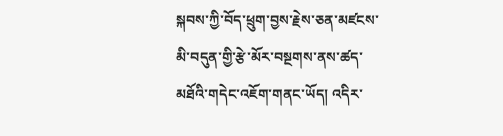སྐབས་ཀྱི་བོད་ཕྲུག་བྱས་རྗེས་ཅན་མཛངས་མི་བདུན་གྱི་རྩེ་མོར་བསྔགས་ནས་ཚད་མཐོའི་གདེང་འཇོག་གནང་ཡོད། འདིར་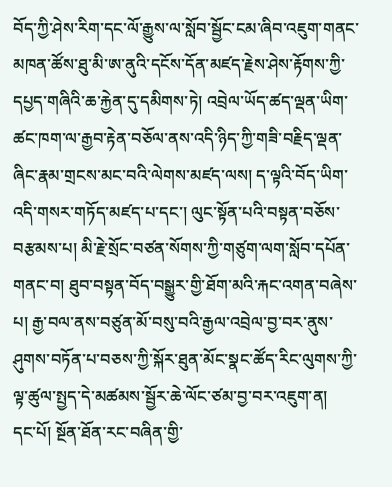བོད་ཀྱི་ཤེས་རིག་དང་ལོ་རྒྱུས་ལ་སློབ་སྦྱོང་ངམ་ཞིབ་འཇུག་གནང་མཁན་ཚོས་ཐུ་མི་ཨ་ནུའི་དངོས་དོན་མཛད་རྗེས་ཤེས་རྟོགས་ཀྱི་དཔྱད་གཞིའི་ཆ་རྐྱེན་དུ་དམིགས་ཏེ། འབྲེལ་ཡོད་ཚད་ལྡན་ཡིག་ཚང་ཁག་ལ་རྒྱབ་རྟེན་བཅོལ་ནས་འདི་ཉིད་ཀྱི་གཟི་བརྗིད་ལྡན་ཞིང་རྣམ་གྲངས་མང་བའི་ལེགས་མཛད་ལས། ད་ལྟའི་བོད་ཡིག་འདི་གསར་གཏོད་མཛད་པ་དང་། ལུང་སྟོན་པའི་བསྟན་བཅོས་བརྩམས་པ། མི་རྗེ་སྲོང་བཙན་སོགས་ཀྱི་གཙུག་ལག་སློབ་དཔོན་གནང་བ། ཐུབ་བསྟན་བོད་བསྒྱུར་གྱི་ཐོག་མའི་རྐང་འགན་བཞེས་པ། རྒྱ་བལ་ནས་བཙུན་མོ་བསུ་བའི་རྒྱལ་འབྲེལ་བྱ་བར་ནུས་ཤུགས་བཏོན་པ་བཅས་ཀྱི་སྐོར་ཐུན་མོང་སྣང་ཚོད་རིང་ལུགས་ཀྱི་ལྟ་ཚུལ་སྤྱད་དེ་མཚམས་སྦྱོར་ཆེ་ལོང་ཙམ་བྱ་བར་འཇུག་ན།
དང་པོ། སྔོན་ཐོན་རང་བཞིན་གྱི་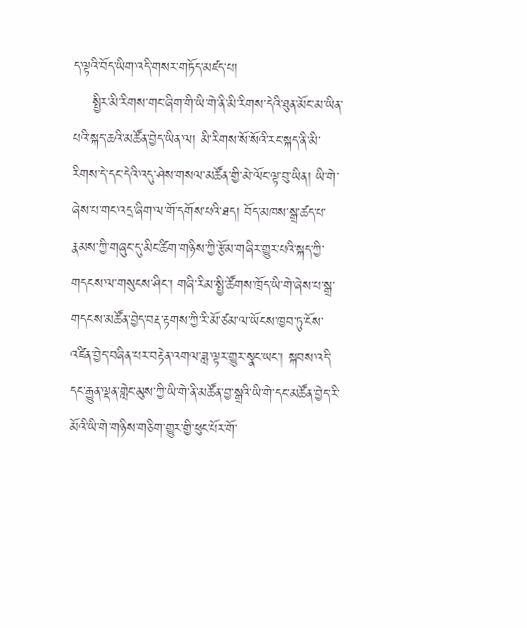ད་ལྟའི་བོད་ཡིག་འདི་གསར་གཏོད་མཛད་པ།
    སྤྱིར་མི་རིགས་གང་ཞིག་གི་ཡི་གེ་ནི་མི་རིགས་དེའི་ཐུན་མོང་མ་ཡིན་པའི་སྐད་ཆའི་མཚོན་བྱེད་ཡིན་ལ། མི་རིགས་སོ་སོའི་རང་སྐད་ནི་མི་རིགས་དེ་དང་དེའི་འདུ་ཤེས་གསལ་མཚོན་གྱི་མེ་ལོང་ལྟ་བུ་ཡིན། ཡི་གེ་ཞེས་པ་གང་འདྲ་ཞིག་ལ་གོ་དགོས་པའི་ཐད། བོད་མཁས་སྒྲ་ཚད་པ་རྣམས་ཀྱི་གཞུང་དུ་མིང་ཚིག་གཉིས་ཀྱི་རྩོམ་གཞིར་གྱུར་པའི་སྐད་ཀྱི་གདངས་ལ་གསུངས་ཤིང་། གཞི་རིམ་སྤྱི་ཚོགས་ཁྲོད་ཡི་གེ་ཞེས་པ་སྒྲ་གདངས་མཚོན་བྱེད་བརྡ་རྟགས་ཀྱི་རི་མོ་ཙམ་ལ་ཡོངས་ཁྱབ་ཏུ་ངོས་འཛིན་བྱེད་བཞིན་པར་བརྟེན་འགལ་ཟླ་ལྟར་གྱུར་སྣང་ཡང་། སྐབས་འདི་དང་རྒྱུན་ལྡན་གླེང་མུས་ཀྱི་ཡི་གེ་ནི་མཚོན་བྱ་སྒྲའི་ཡི་གེ་དང་མཚོན་བྱེད་རི་མོའི་ཡི་གེ་གཉིས་གཅིག་གྱུར་གྱི་ཕུང་པོར་གོ་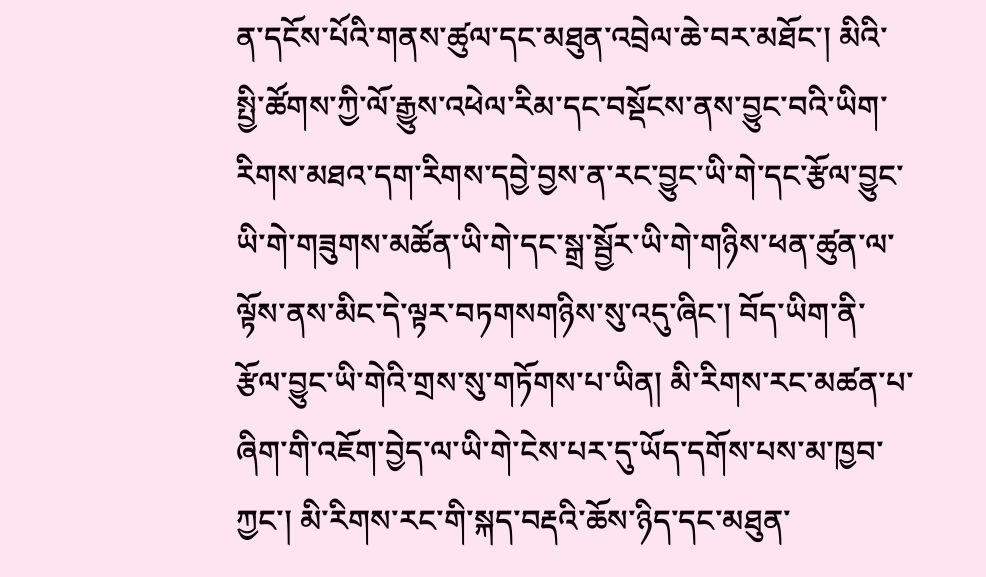ན་དངོས་པོའི་གནས་ཚུལ་དང་མཐུན་འབྲེལ་ཆེ་བར་མཐོང་། མིའི་སྤྱི་ཚོགས་ཀྱི་ལོ་རྒྱུས་འཕེལ་རིམ་དང་བསྡོངས་ནས་བྱུང་བའི་ཡིག་རིགས་མཐའ་དག་རིགས་དབྱེ་བྱས་ན་རང་བྱུང་ཡི་གེ་དང་རྩོལ་བྱུང་ཡི་གེ་གཟུགས་མཚོན་ཡི་གེ་དང་སྒྲ་སྦྱོར་ཡི་གེ་གཉིས་ཕན་ཚུན་ལ་ལྟོས་ནས་མིང་དེ་ལྟར་བཏགསགཉིས་སུ་འདུ་ཞིང་། བོད་ཡིག་ནི་རྩོལ་བྱུང་ཡི་གེའི་གྲས་སུ་གཏོགས་པ་ཡིན། མི་རིགས་རང་མཚན་པ་ཞིག་གི་འཇོག་བྱེད་ལ་ཡི་གེ་ངེས་པར་དུ་ཡོད་དགོས་པས་མ་ཁྱབ་ཀྱང་། མི་རིགས་རང་གི་སྐད་བརྡའི་ཆོས་ཉིད་དང་མཐུན་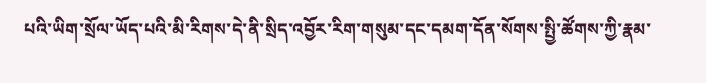པའི་ཡིག་སྲོལ་ཡོད་པའི་མི་རིགས་དེ་ནི་སྲིད་འབྱོར་རིག་གསུམ་དང་དམག་དོན་སོགས་སྤྱི་ཚོགས་ཀྱི་རྣམ་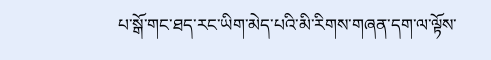པ་སྒོ་གང་ཐད་རང་ཡིག་མེད་པའི་མི་རིགས་གཞན་དག་ལ་ལྟོས་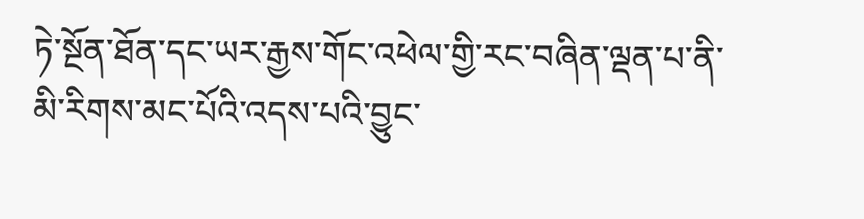ཏེ་སྔོན་ཐོན་དང་ཡར་རྒྱས་གོང་འཕེལ་གྱི་རང་བཞིན་ལྡན་པ་ནི་མི་རིགས་མང་པོའི་འདས་པའི་བྱུང་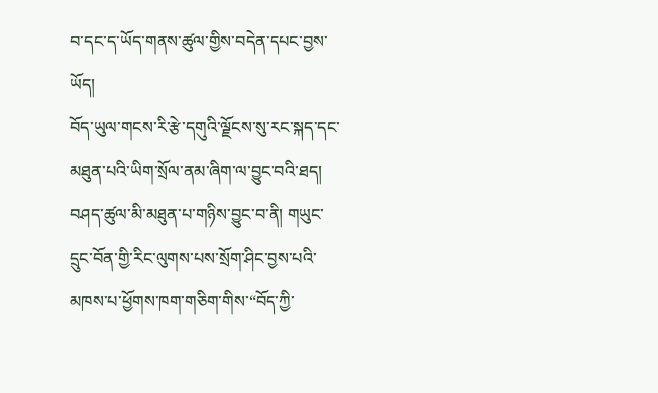བ་དང་ད་ཡོད་གནས་ཚུལ་གྱིས་བདེན་དཔང་བྱས་ཡོད།
བོད་ཡུལ་གངས་རི་རྩེ་དགུའི་ལྗོངས་སུ་རང་སྐད་དང་མཐུན་པའི་ཡིག་སྲོལ་ནམ་ཞིག་ལ་བྱུང་བའི་ཐད། བཤད་ཚུལ་མི་མཐུན་པ་གཉིས་བྱུང་བ་ནི། གཡུང་དྲུང་བོན་གྱི་རིང་ལུགས་པས་སྲོག་ཤིང་བྱས་པའི་མཁས་པ་ཕྱོགས་ཁག་གཅིག་གིས་“བོད་ཀྱི་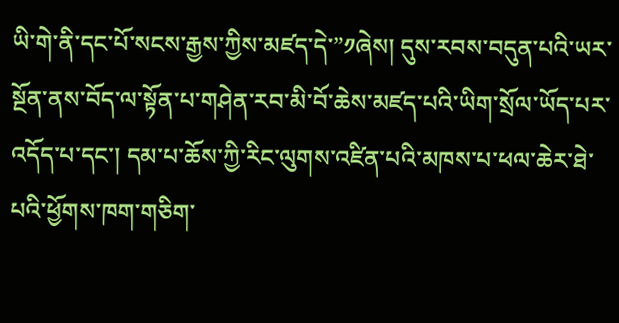ཡི་གེ་ནི་དང་པོ་སངས་རྒྱས་ཀྱིས་མཛད་དེ་”༡ཞེས། དུས་རབས་བདུན་པའི་ཡར་སྔོན་ནས་བོད་ལ་སྟོན་པ་གཤེན་རབ་མི་བོ་ཆེས་མཛད་པའི་ཡིག་སྲོལ་ཡོད་པར་འདོད་པ་དང་། དམ་པ་ཆོས་ཀྱི་རིང་ལུགས་འཛིན་པའི་མཁས་པ་ཕལ་ཆེར་ཐེ་པའི་ཕྱོགས་ཁག་གཅིག་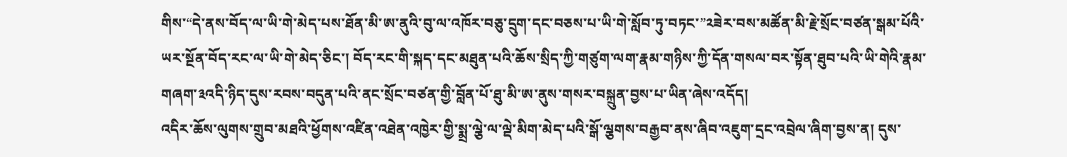གིས་“དེ་ནས་བོད་ལ་ཡི་གེ་མེད་པས་ཐོན་མི་ཨ་ནུའི་བུ་ལ་འཁོར་བཅུ་དྲུག་དང་བཅས་པ་ཡི་གེ་སློབ་ཏུ་བཏང་”༢ཟེར་བས་མཚོན་མི་རྗེ་སྲོང་བཙན་སྒམ་པོའི་ཡར་སྔོན་བོད་རང་ལ་ཡི་གེ་མེད་ཅིང་། བོད་རང་གི་སྐད་དང་མཐུན་པའི་ཆོས་སྲིད་ཀྱི་གཙུག་ལག་རྣམ་གཉིས་ཀྱི་དོན་གསལ་བར་སྟོན་ཐུབ་པའི་ཡི་གེའི་རྣམ་གཞག་༣འདི་ཉིད་དུས་རབས་བདུན་པའི་ནང་སྲོང་བཙན་གྱི་བློན་པོ་ཐུ་མི་ཨ་ནུས་གསར་བསྐྲུན་བྱས་པ་ཡིན་ཞེས་འདོད།
འདིར་ཆོས་ལུགས་གྲུབ་མཐའི་ཕྱོགས་འཛིན་འཐེན་འཁྱེར་གྱི་སྨྲ་ལྕེ་ལ་ལྡེ་མིག་མེད་པའི་སྒོ་ལྕགས་བརྒྱབ་ནས་ཞིབ་འཇུག་དྲང་འབྲེལ་ཞིག་བྱས་ན། དུས་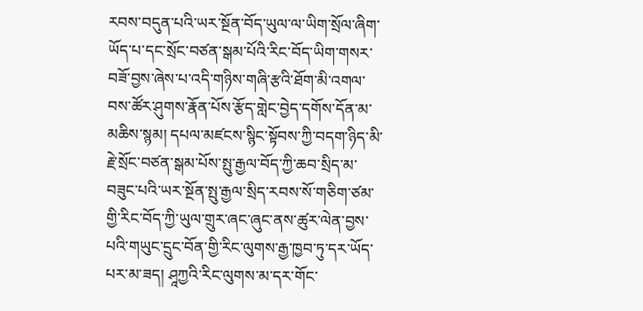རབས་བདུན་པའི་ཡར་སྔོན་བོད་ཡུལ་ལ་ཡིག་སྲོལ་ཞིག་ཡོད་པ་དང་སྲོང་བཙན་སྒམ་པོའི་རིང་བོད་ཡིག་གསར་བཟོ་བྱས་ཞེས་པ་འདི་གཉིས་གཞི་རྩའི་ཐོག་མི་འགལ་བས་ཚོར་ཤུགས་རྣོན་པོས་རྩོད་གླེང་བྱེད་དགོས་དོན་མ་མཆིས་སྙམ། དཔལ་མཛངས་སྙིང་སྟོབས་ཀྱི་བདག་ཉིད་མི་རྗེ་སྲོང་བཙན་སྒམ་པོས་སྤུ་རྒྱལ་བོད་ཀྱི་ཆབ་སྲིད་མ་བཟུང་པའི་ཡར་སྔོན་སྤུ་རྒྱལ་སྲིད་རབས་སོ་གཅིག་ཙམ་གྱི་རིང་བོད་ཀྱི་ཡུལ་གྲུར་ཞང་ཞུང་ནས་ཚུར་ལེན་བྱས་པའི་གཡུང་དྲུང་བོན་གྱི་རིང་ལུགས་རྒྱ་ཁྱབ་ཏུ་དར་ཡོད་པར་མ་ཟད། ཤཱཀྱའི་རིང་ལུགས་མ་དར་གོང་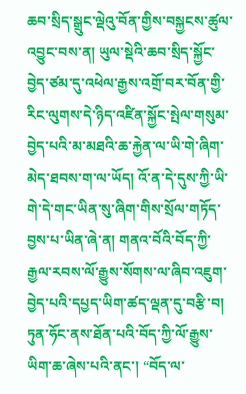ཆབ་སྲིད་སྒྲུང་ལྡེའུ་བོན་གྱིས་བསྐྱངས་ཚུལ་འབྱུང་བས་ན། ཡུལ་སྡེའི་ཆབ་སྲིད་སྐྱོང་བྱེད་ཙམ་དུ་འཕེལ་རྒྱས་འགྲོ་བར་བོན་གྱི་རིང་ལུགས་དེ་ཉིད་འཛིན་སྐྱོང་སྤེལ་གསུམ་བྱེད་པའི་མ་མཐའི་ཆ་རྐྱེན་ལ་ཡི་གེ་ཞིག་མེད་ཐབས་ག་ལ་ཡོད། འོ་ན་དེ་དུས་ཀྱི་ཡི་གེ་དེ་གང་ཡིན་སུ་ཞིག་གིས་སྲོལ་གཏོད་བྱས་པ་ཡིན་ཞེ་ན། གནའ་བོའི་བོད་ཀྱི་རྒྱལ་རབས་ལོ་རྒྱུས་སོགས་ལ་ཞིབ་འཇུག་བྱེད་པའི་དཔྱད་ཡིག་ཚད་ལྡན་དུ་བརྩི་བ། ཏུན་ཧོང་ནས་ཐོན་པའི་བོད་ཀྱི་ལོ་རྒྱུས་ཡིག་ཆ་ཞེས་པའི་ནང་། “བོད་ལ་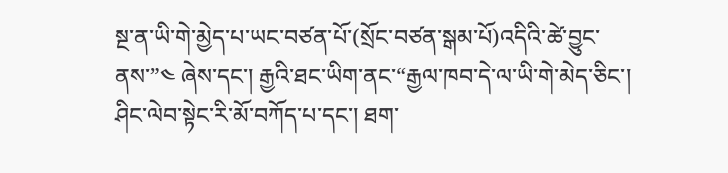སྔ་ན་ཡི་གེ་མྱེད་པ་ཡང་བཙན་པོ་(སྲོང་བཙན་སྒམ་པོ)འདིའི་ཚེ་བྱུང་ནས་”༤ ཞེས་དང་། རྒྱའི་ཐང་ཡིག་ནང་“རྒྱལ་ཁབ་དེ་ལ་ཡི་གེ་མེད་ཅིང་། ཤིང་ལེབ་སྟེང་རི་མོ་བཀོད་པ་དང་། ཐག་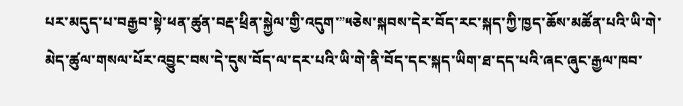པར་མདུད་པ་བརྒྱབ་སྟེ་ཕན་ཚུན་བརྡ་ཕྲིན་སྐྱེལ་གྱི་འདུག་”༥ཅེས་སྐབས་དེར་བོད་རང་སྐད་ཀྱི་ཁྱད་ཆོས་མཚོན་པའི་ཡི་གེ་མེད་ཚུལ་གསལ་པོར་འབྱུང་བས་དེ་དུས་བོད་ལ་དར་པའི་ཡི་གེ་ནི་བོད་དང་སྐད་ཡིག་ཐ་དད་པའི་ཞང་ཞུང་རྒྱལ་ཁབ་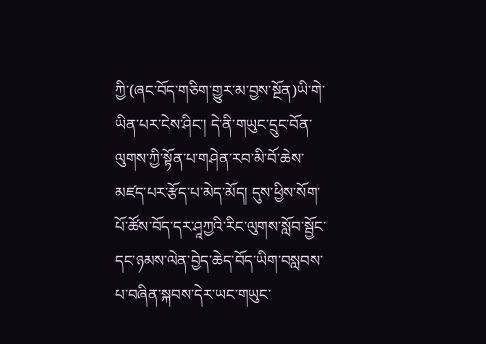ཀྱི་(ཞང་བོད་གཅིག་གྱུར་མ་བྱས་སྔོན)ཡི་གེ་ཡིན་པར་ངེས་ཤིང་། དེ་ནི་གཡུང་དྲུང་བོན་ལུགས་ཀྱི་སྟོན་པ་གཤེན་རབ་མི་བོ་ཆེས་མཛད་པར་རྩོད་པ་མེད་མོད། དུས་ཕྱིས་སོག་པོ་ཚོས་བོད་དར་ཤཱཀྱའི་རིང་ལུགས་སློབ་སྦྱོང་དང་ཉམས་ལེན་བྱེད་ཆེད་བོད་ཡིག་བསླབས་པ་བཞིན་སྐབས་དེར་ཡང་གཡུང་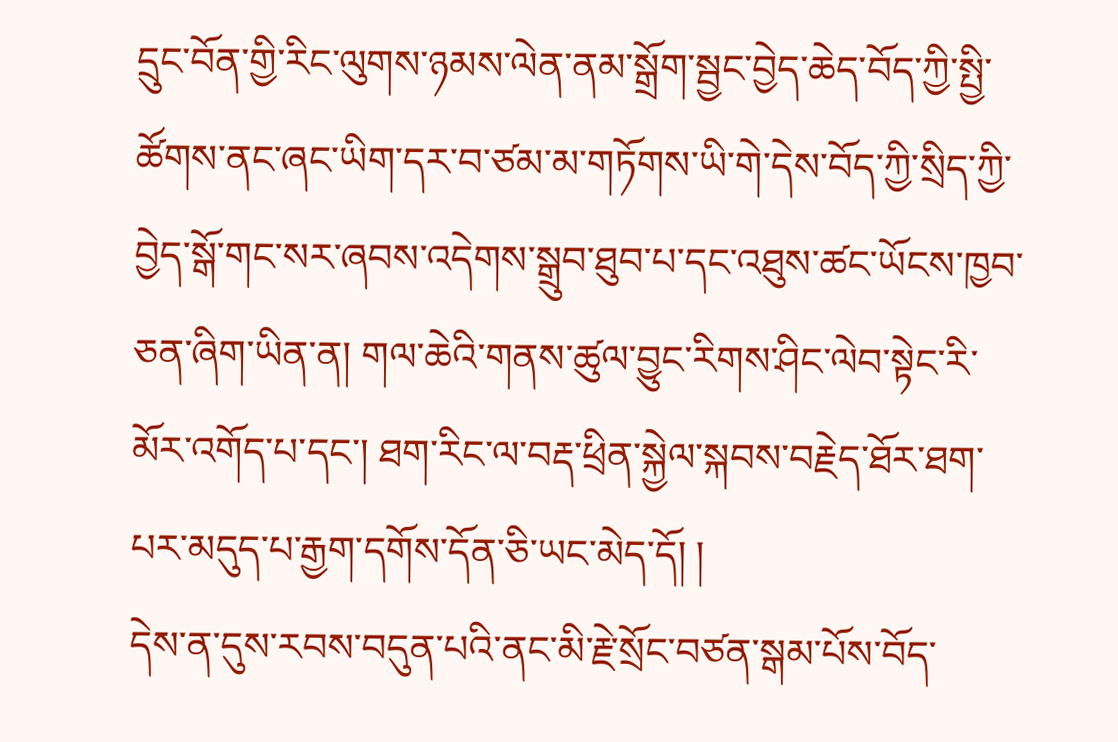དྲུང་བོན་གྱི་རིང་ལུགས་ཉམས་ལེན་ནམ་སྒྲོག་སྦྱང་བྱེད་ཆེད་བོད་ཀྱི་སྤྱི་ཚོགས་ནང་ཞང་ཡིག་དར་བ་ཙམ་མ་གཏོགས་ཡི་གེ་དེས་བོད་ཀྱི་སྲིད་ཀྱི་བྱེད་སྒོ་གང་སར་ཞབས་འདེགས་སྒྲུབ་ཐུབ་པ་དང་འཐུས་ཚང་ཡོངས་ཁྱབ་ཅན་ཞིག་ཡིན་ན། གལ་ཆེའི་གནས་ཚུལ་བྱུང་རིགས་ཤིང་ལེབ་སྟེང་རི་མོར་འགོད་པ་དང་། ཐག་རིང་ལ་བརྡ་ཕྲིན་སྐྱེལ་སྐབས་བརྗེད་ཐོར་ཐག་པར་མདུད་པ་རྒྱག་དགོས་དོན་ཅི་ཡང་མེད་དོ། །
དེས་ན་དུས་རབས་བདུན་པའི་ནང་མི་རྗེ་སྲོང་བཙན་སྒམ་པོས་བོད་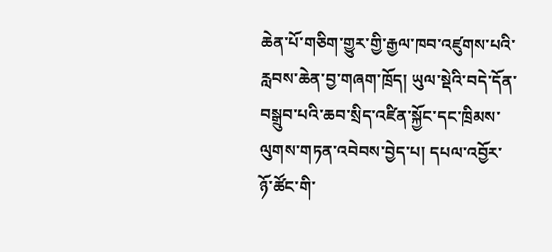ཆེན་པོ་གཅིག་གྱུར་གྱི་རྒྱལ་ཁབ་འཛུགས་པའི་རླབས་ཆེན་བྱ་གཞག་ཁྲོད། ཡུལ་སྡེའི་བདེ་དོན་བསྒྲུབ་པའི་ཆབ་སྲིད་འཛིན་སྐྱོང་དང་ཁྲིམས་ལུགས་གཏན་འབེབས་བྱེད་པ། དཔལ་འབྱོར་ཉོ་ཚོང་གི་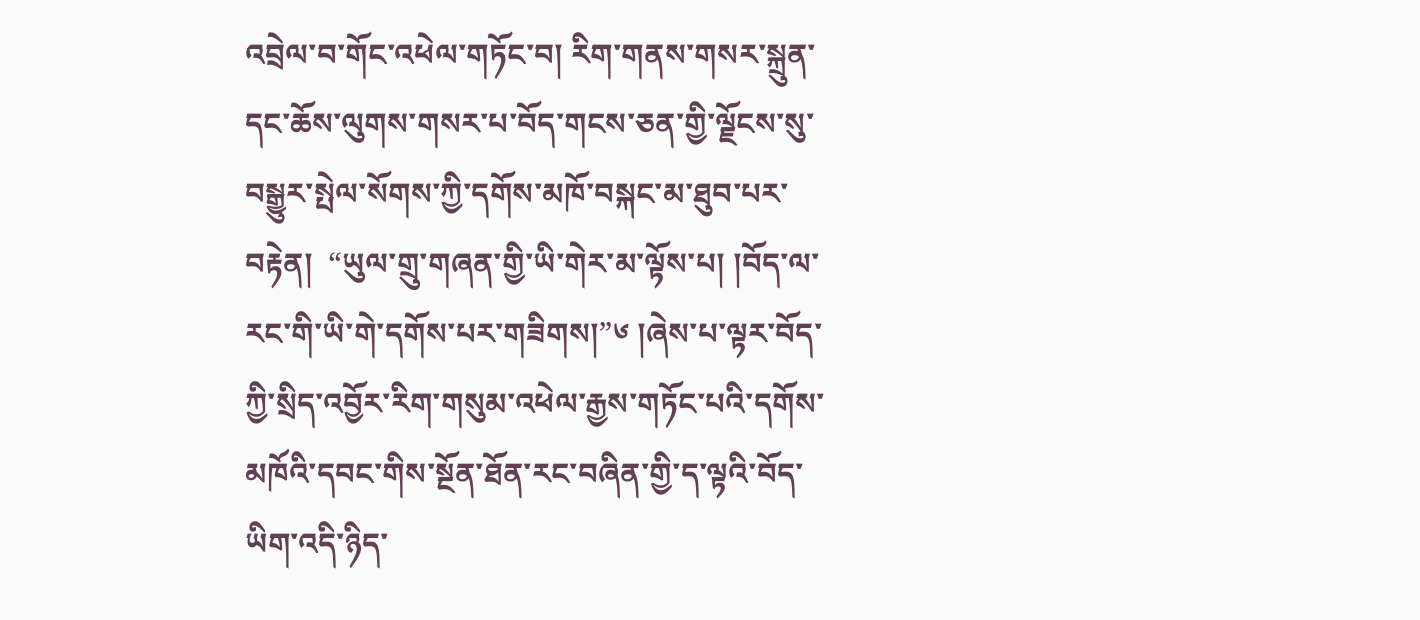འབྲེལ་བ་གོང་འཕེལ་གཏོང་བ། རིག་གནས་གསར་སྐྲུན་དང་ཆོས་ལུགས་གསར་པ་བོད་གངས་ཅན་གྱི་ལྗོངས་སུ་བསྒྱུར་སྤེལ་སོགས་ཀྱི་དགོས་མཁོ་བསྐང་མ་ཐུབ་པར་བརྟེན།  “ཡུལ་གྲུ་གཞན་གྱི་ཡི་གེར་མ་ལྟོས་པ། །བོད་ལ་རང་གི་ཡི་གེ་དགོས་པར་གཟིགས།”༦ །ཞེས་པ་ལྟར་བོད་ཀྱི་སྲིད་འབྱོར་རིག་གསུམ་འཕེལ་རྒྱས་གཏོང་པའི་དགོས་མཁོའི་དབང་གིས་སྔོན་ཐོན་རང་བཞིན་གྱི་ད་ལྟའི་བོད་ཡིག་འདི་ཉིད་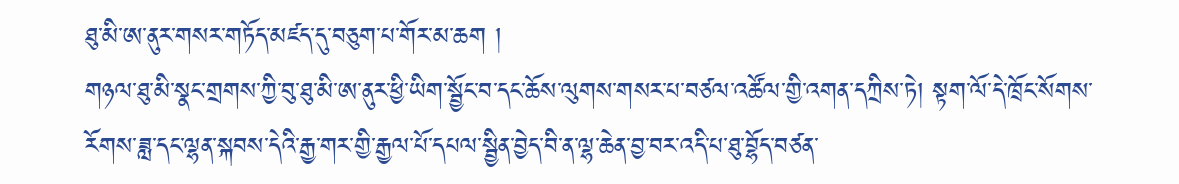ཐུ་མི་ཨ་ནུར་གསར་གཏོད་མཛད་དུ་བཅུག་པ་གོར་མ་ཆག །
གཉལ་ཐུ་མི་སྣང་གྲགས་ཀྱི་བུ་ཐུ་མི་ཨ་ནུར་ཕྱི་ཡིག་སྦྱོང་བ་དང་ཆོས་ལུགས་གསར་པ་བཙལ་འཚོལ་གྱི་འགན་དཀྲིས་ཏེ། སྟག་ལོ་དེ་ཁྲོང་སོགས་རོགས་ཟླ་དང་ལྷན་སྐབས་དེའི་རྒྱ་གར་གྱི་རྒྱལ་པོ་དཔལ་སྦྱིན་བྱེད་བི་ན་ལྷ་ཆེན་བྱ་བར་འདི་པ་ཐུ་བྷོད་བཙན་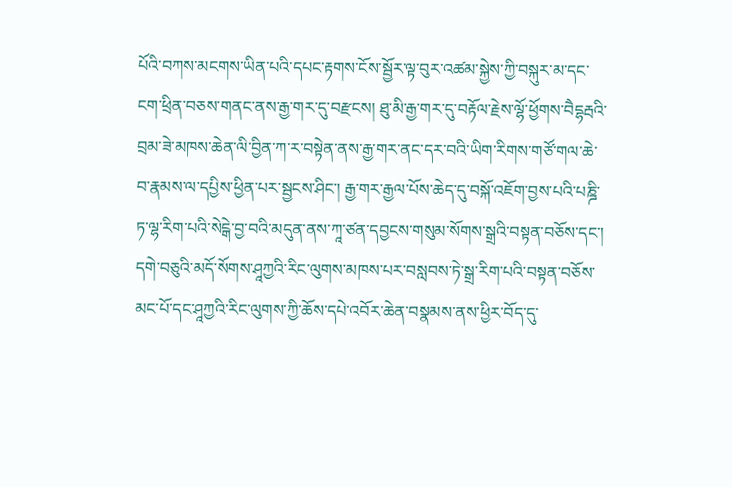པོའི་བཀས་མངགས་ཡིན་པའི་དཔང་རྟགས་ངོས་སྦྱོར་ལྟ་བུར་འཚམ་སྐྱེས་ཀྱི་བསྐུར་མ་དང་ངག་ཕྲིན་བཅས་གནང་ནས་རྒྱ་གར་དུ་བརྫངས། ཐུ་མི་རྒྱ་གར་དུ་བརྟོལ་རྗེས་ལྷོ་ཕྱོགས་བཻདྷརྦའི་བྲམ་ཟེ་མཁས་ཆེན་ལི་བྱིན་ཀ་ར་བསྟེན་ནས་རྒྱ་གར་ནང་དར་བའི་ཡིག་རིགས་གཙོ་གལ་ཆེ་བ་རྣམས་ལ་དཔྱིས་ཕྱིན་པར་སྦྱངས་ཤིང་། རྒྱ་གར་རྒྱལ་པོས་ཆེད་དུ་བསྐོ་འཇོག་བྱས་པའི་པཎྜི་ཏ་ལྷ་རིག་པའི་སེངྒེ་བྱ་བའི་མདུན་ནས་ཀཱ་ཙན་དབྱངས་གསུམ་སོགས་སྒྲའི་བསྟན་བཅོས་དང་། དགེ་བཅུའི་མདོ་སོགས་ཤཱཀྱའི་རིང་ལུགས་མཁས་པར་བསླབས་ཏེ་སྒྲ་རིག་པའི་བསྟན་བཅོས་མང་པོ་དང་ཤཱཀྱའི་རིང་ལུགས་ཀྱི་ཆོས་དཔེ་འབོར་ཆེན་བསྣམས་ནས་ཕྱིར་བོད་དུ་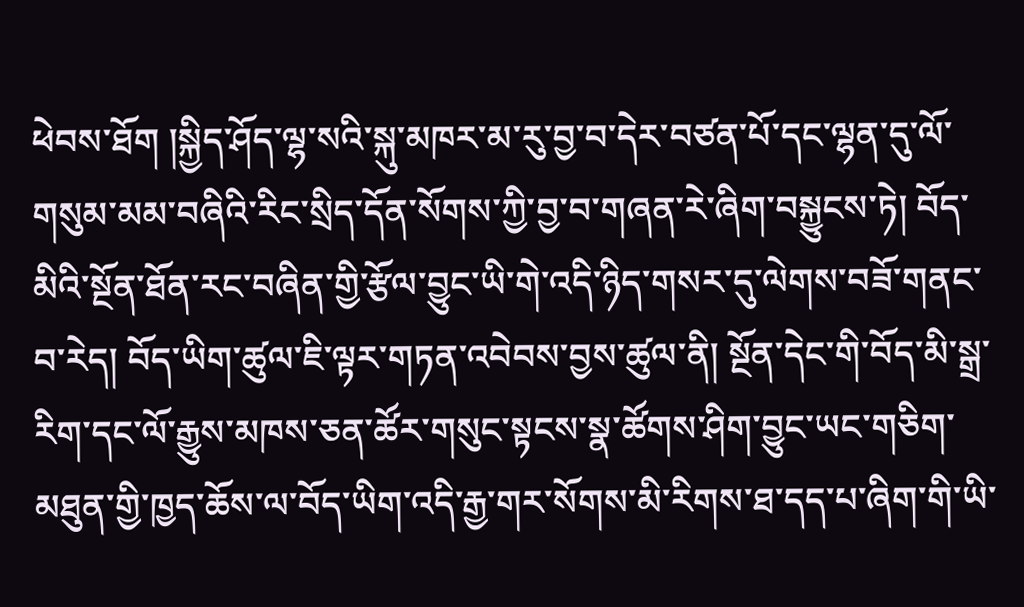ཕེབས་ཐོག །སྐྱིད་ཤོད་ལྷ་སའི་སྐུ་མཁར་མ་རུ་བྱ་བ་དེར་བཙན་པོ་དང་ལྷན་དུ་ལོ་གསུམ་མམ་བཞིའི་རིང་སྲིད་དོན་སོགས་ཀྱི་བྱ་བ་གཞན་རེ་ཞིག་བསྐྱུངས་ཏེ། བོད་མིའི་སྔོན་ཐོན་རང་བཞིན་གྱི་རྩོལ་བྱུང་ཡི་གེ་འདི་ཉིད་གསར་དུ་ལེགས་བཟོ་གནང་བ་རེད། བོད་ཡིག་ཚུལ་ཇི་ལྟར་གཏན་འབེབས་བྱས་ཚུལ་ནི། སྔོན་དེང་གི་བོད་མི་སྒྲ་རིག་དང་ལོ་རྒྱུས་མཁས་ཅན་ཚོར་གསུང་སྟངས་སྣ་ཚོགས་ཤིག་བྱུང་ཡང་གཅིག་མཐུན་གྱི་ཁྱད་ཆོས་ལ་བོད་ཡིག་འདི་རྒྱ་གར་སོགས་མི་རིགས་ཐ་དད་པ་ཞིག་གི་ཡི་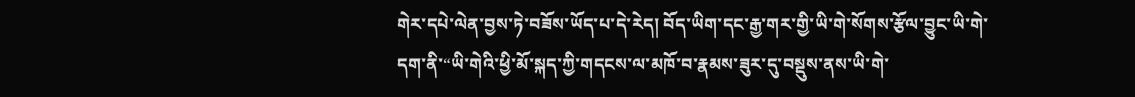གེར་དཔེ་ལེན་བྱས་ཏེ་བཟོས་ཡོད་པ་དེ་རེད། བོད་ཡིག་དང་རྒྱ་གར་གྱི་ཡི་གེ་སོགས་རྩོལ་བྱུང་ཡི་གེ་དག་ནི་“ཡི་གེའི་ཕྱི་མོ་སྐད་ཀྱི་གདངས་ལ་མཁོ་བ་རྣམས་ཟུར་དུ་བསྡུས་ནས་ཡི་གེ་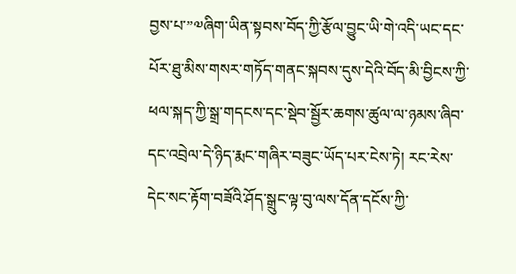བྱས་པ་”༧ཞིག་ཡིན་སྟབས་བོད་ཀྱི་རྩོལ་བྱུང་ཡི་གེ་འདི་ཡང་དང་པོར་ཐུ་མིས་གསར་གཏོད་གནང་སྐབས་དུས་དེའི་བོད་མི་བྱིངས་ཀྱི་ཕལ་སྐད་ཀྱི་སྒྲ་གདངས་དང་སྡེབ་སྦྱོར་ཆགས་ཚུལ་ལ་ཉམས་ཞིབ་དང་འབྲེལ་དེ་ཉིད་རྨང་གཞིར་བཟུང་ཡོད་པར་ངེས་ཏེ། རང་རེས་དེང་སང་རྟོག་བཟོའི་ཤོད་སྒྲུང་ལྟ་བུ་ལས་དོན་དངོས་ཀྱི་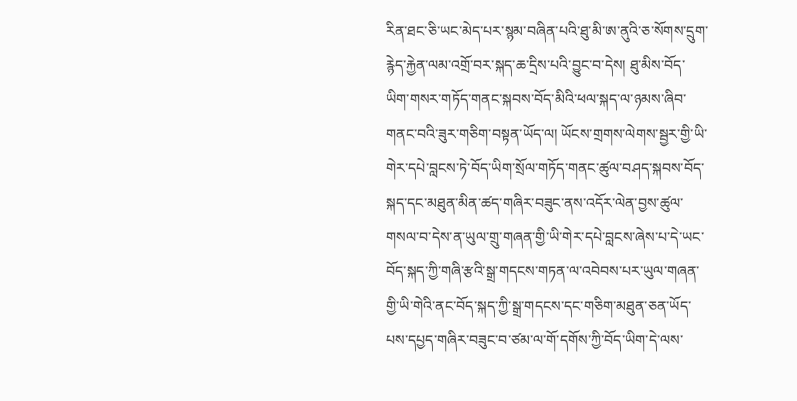རིན་ཐང་ཅི་ཡང་མེད་པར་སྙམ་བཞིན་པའི་ཐུ་མི་ཨ་ནུའི་ཅ་སོགས་དྲུག་རྙེད་རྐྱེན་ལམ་འགྲོ་བར་སྐད་ཆ་དྲིས་པའི་བྱུང་བ་དེས། ཐུ་མིས་བོད་ཡིག་གསར་གཏོད་གནང་སྐབས་བོད་མིའི་ཕལ་སྐད་ལ་ཉམས་ཞིབ་གནང་བའི་ཟུར་གཅིག་བསྟན་ཡོད་ལ། ཡོངས་གྲགས་ལེགས་སྦྱར་གྱི་ཡི་གེར་དཔེ་བླངས་ཏེ་བོད་ཡིག་སྲོལ་གཏོད་གནང་ཚུལ་བཤད་སྐབས་བོད་སྐད་དང་མཐུན་མིན་ཚད་གཞིར་བཟུང་ནས་འདོར་ལེན་བྱས་ཚུལ་གསལ་བ་དེས་ན་ཡུལ་གྲུ་གཞན་གྱི་ཡི་གེར་དཔེ་བླངས་ཞེས་པ་དེ་ཡང་བོད་སྐད་ཀྱི་གཞི་རྩའི་སྒྲ་གདངས་གཏན་ལ་འབེབས་པར་ཡུལ་གཞན་གྱི་ཡི་གེའི་ནང་བོད་སྐད་ཀྱི་སྒྲ་གདངས་དང་གཅིག་མཐུན་ཅན་ཡོད་པས་དཔྱད་གཞིར་བཟུང་བ་ཙམ་ལ་གོ་དགོས་ཀྱི་བོད་ཡིག་དེ་ལས་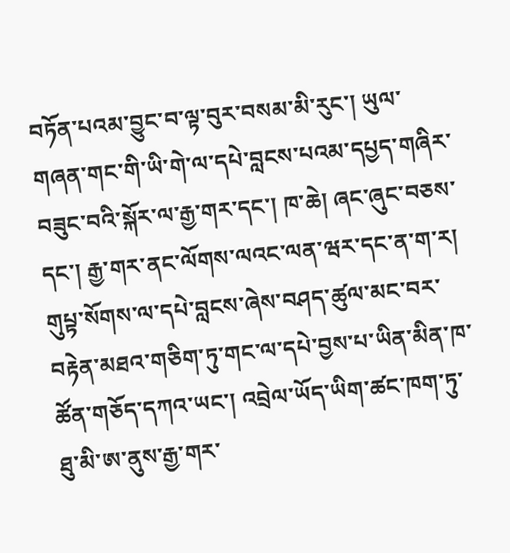བཏོན་པའམ་བྱུང་བ་ལྟ་བུར་བསམ་མི་རུང་། ཡུལ་གཞན་གང་གི་ཡི་གེ་ལ་དཔེ་བླངས་པའམ་དཔྱད་གཞིར་བཟུང་བའི་སྐོར་ལ་རྒྱ་གར་དང་། ཁ་ཆེ། ཞང་ཞུང་བཅས་དང་། རྒྱ་གར་ནང་ལོགས་ལའང་ལན་ཝར་དང་ན་ག་ར། གུཔྟ་སོགས་ལ་དཔེ་བླངས་ཞེས་བཤད་ཚུལ་མང་བར་བརྟེན་མཐའ་གཅིག་ཏུ་གང་ལ་དཔེ་བྱས་པ་ཡིན་མིན་ཁ་ཚོན་གཅོད་དཀའ་ཡང་། འབྲེལ་ཡོད་ཡིག་ཚང་ཁག་ཏུ་ཐུ་མི་ཨ་ནུས་རྒྱ་གར་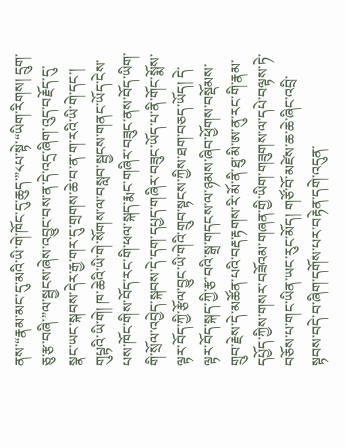ནས་“རྣམ་མང་དུ་མའི་ཡི་གེ་ཁོང་དུ་ཆུད་”༨པ་སྟེ་“ཡིག་རིགས། དྲུག་ཅུ་རྩ་བཞི་”ལ་སྦྱངས་ཞེས་འབྱུང་བས་ན་དེ་འདྲ་ཞིག་འུད་བརྗོད་དུ་སྣང་ཡང་སྐབས་དེར་རྒྱ་གར་དུ་གྲགས་ཆེ་བ་ན་ག་རའི་ཡི་གེ་དང་། གུཔྟའི་ཡི་གེ། ཁ་ཆེའི་ཡི་གེ་སོགས་ལ་བསླབ་སྦྱངས་གནང་ཡོད་ངེས་པས་ཁོང་གིས་བོད་རང་གི་ཕལ་སྐད་རྨང་གཞིར་བཟུང་ནས་བོད་ཡིག་གི་སྲོལ་འབྱེད་སྐབས་དེ་དག་དཔྱད་གཞིར་བཟུང་ཡོད་པ་ནི་གོང་སྨོས་ལྟར་བོད་ཀྱི་རྩོལ་བྱུང་ཡི་གེའི་གྲུབ་སྟངས་ཀྱིས་ཐག་བཅད་ཡོད། དེ་ལྟར་བོད་སྐད་ཀྱི་རྩ་བའི་སྒྲ་གདངས་ལ་ཉམས་ཞིབ་ཕྱོགས་བསྡོམས་གྲུབ་རྗེས་དེ་མཚོན་པའི་བརྡ་རྟགས་རི་མོ་ནི་ཐུ་མི་ཨ་ནུ་རང་གི་རྣམ་དཔྱོད་ཀྱིས་གསར་བཟོའམ་གཞན་གྱི་ཡིག་གཟུགས་ལ་དཔེ་བལྟས་ཏེ་བཅོས་པ་གང་ཡིན་ཡང་རུང་མོད། གཙོ་བོ་མཛེས་ཆ་ཆེ་ཞིང་འབྲི་སྟབས་བདེ་བ་ཞིག་དགོས་པར་བརྟེན་དགེ་འདུན་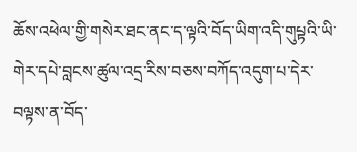ཆོས་འཕེལ་གྱི་གསེར་ཐང་ནང་ད་ལྟའི་བོད་ཡིག་འདི་གུཔྟའི་ཡི་གེར་དཔེ་བླངས་ཚུལ་འདྲ་རིས་བཅས་བཀོད་འདུག་པ་དེར་བལྟས་ན་བོད་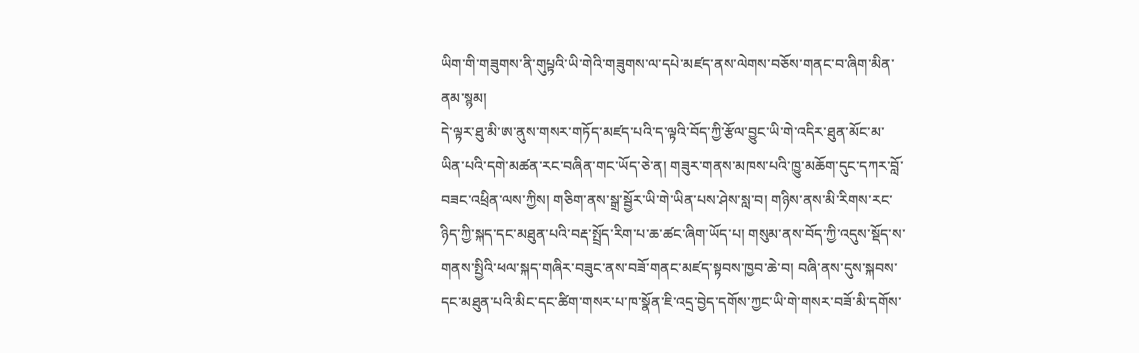ཡིག་གི་གཟུགས་ནི་གུཔྟའི་ཡི་གེའི་གཟུགས་ལ་དཔེ་མཛད་ནས་ལེགས་བཅོས་གནང་བ་ཞིག་མིན་ནམ་སྙམ།
དེ་ལྟར་ཐུ་མི་ཨ་ནུས་གསར་གཏོད་མཛད་པའི་ད་ལྟའི་བོད་ཀྱི་རྩོལ་བྱུང་ཡི་གེ་འདིར་ཐུན་མོང་མ་ཡིན་པའི་དགེ་མཚན་རང་བཞིན་གང་ཡོད་ཅེ་ན། གཟུར་གནས་མཁས་པའི་ཁྱུ་མཆོག་དུང་དཀར་བློ་བཟང་འཕྲིན་ལས་ཀྱིས། གཅིག་ནས་སྒྲ་སྦྱོར་ཡི་གེ་ཡིན་པས་ཤེས་སླ་བ། གཉིས་ནས་མི་རིགས་རང་ཉིད་ཀྱི་སྐད་དང་མཐུན་པའི་བརྡ་སྤྲོད་རིག་པ་ཆ་ཚང་ཞིག་ཡོད་པ། གསུམ་ནས་བོད་ཀྱི་འདུས་སྡོད་ས་གནས་སྤྱིའི་ཕལ་སྐད་གཞིར་བཟུང་ནས་བཟོ་གནང་མཛད་སྟབས་ཁྱབ་ཆེ་བ། བཞི་ནས་དུས་སྐབས་དང་མཐུན་པའི་མིང་དང་ཚིག་གསར་པ་ཁ་སྣོན་ཇི་འདྲ་བྱེད་དགོས་ཀྱང་ཡི་གེ་གསར་བཟོ་མི་དགོས་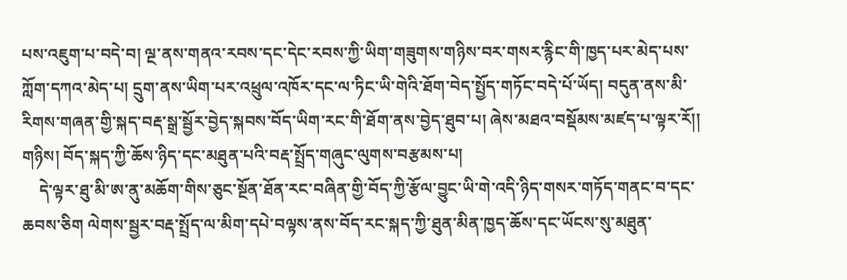པས་འཇུག་པ་བདེ་བ། ལྔ་ནས་གནའ་རབས་དང་དེང་རབས་ཀྱི་ཡིག་གཟུགས་གཉིས་བར་གསར་རྙིང་གི་ཁྱད་པར་མེད་པས་ཀློག་དཀའ་མེད་པ། དྲུག་ནས་ཡིག་པར་འཕྲུལ་འཁོར་དང་ལ་ཏིང་ཡི་གེའི་ཐོག་བེད་སྤྱོད་གཏོང་བདེ་པོ་ཡོད། བདུན་ནས་མི་རིགས་གཞན་གྱི་སྐད་བརྡ་སྒྲ་སྦྱོར་བྱེད་སྐབས་བོད་ཡིག་རང་གི་ཐོག་ནས་བྱེད་ཐུབ་པ། ཞེས་མཐའ་བསྡོམས་མཛད་པ་ལྟར་རོ།།
གཉིས། བོད་སྐད་ཀྱི་ཆོས་ཉིད་དང་མཐུན་པའི་བརྡ་སྤྲོད་གཞུང་ལུགས་བརྩམས་པ།
    དེ་ལྟར་ཐུ་མི་ཨ་ནུ་མཆོག་གིས་ཅུང་སྔོན་ཐོན་རང་བཞིན་གྱི་བོད་ཀྱི་རྩོལ་བྱུང་ཡི་གེ་འདི་ཉིད་གསར་གཏོད་གནང་བ་དང་ཆབས་ཅིག ལེགས་སྦྱར་བརྡ་སྤྲོད་ལ་མིག་དཔེ་བལྟས་ནས་བོད་རང་སྐད་ཀྱི་ཐུན་མིན་ཁྱད་ཆོས་དང་ཡོངས་སུ་མཐུན་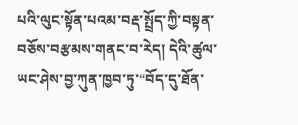པའི་ལུང་སྟོན་པའམ་བརྡ་སྤྲོད་ཀྱི་བསྟན་བཅོས་བརྩམས་གནང་བ་རེད། དེའི་ཚུལ་ཡང་ཤེས་བྱ་ཀུན་ཁྱབ་ཏུ་“བོད་དུ་ཐོན་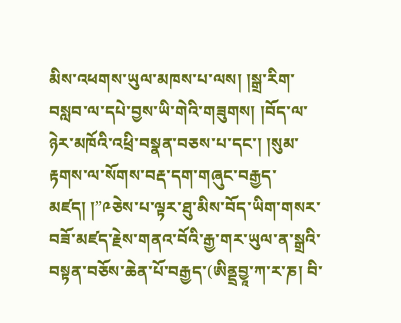མིས་འཕགས་ཡུལ་མཁས་པ་ལས། །སྒྲ་རིག་བསླབ་ལ་དཔེ་བྱས་ཡི་གེའི་གཟུགས། །བོད་ལ་ཉེར་མཁོའི་འཕྲི་བསྣན་བཅས་པ་དང་། །སུམ་རྟགས་ལ་སོགས་བརྡ་དག་གཞུང་བརྒྱད་མཛད། །”༩ཅེས་པ་ལྟར་ཐུ་མིས་བོད་ཡིག་གསར་བཟོ་མཛད་རྗེས་གནའ་བོའི་རྒྱ་གར་ཡུལ་ན་སྒྲའི་བསྟན་བཅོས་ཆེན་པོ་བརྒྱད་(ཨིནྡྲབྱཱ་ཀ་ར་ཎ། བི་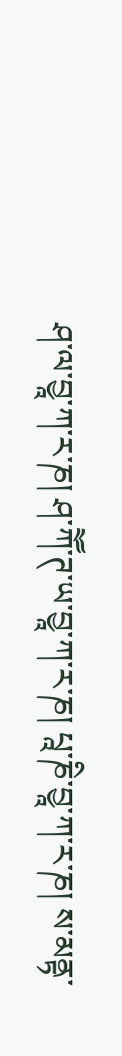ཤ་ལ་བྱཱ་ཀ་ར་ཎ། ཤ་ཀཽ་ཊ་ཡ་བྱཱ་ཀ་ར་ཎ། པཱ་ཎི་བྱཱ་ཀ་ར་ཎ། ས་མནྟ་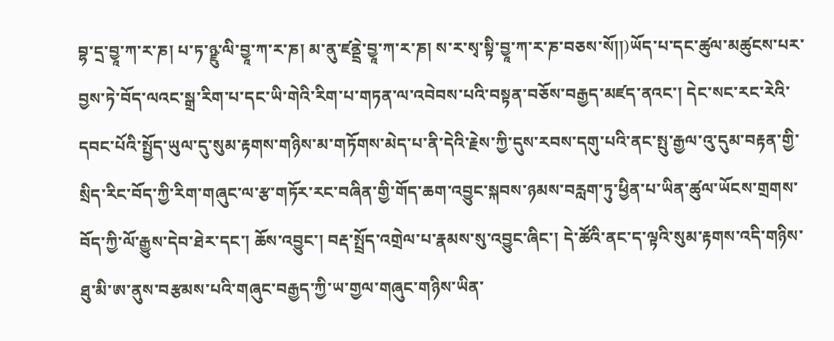བྷ་དྲ་བྱཱ་ཀ་ར་ཎ། པ་ཏ་ཉྫུ་ལི་བྱཱ་ཀ་ར་ཎ། མ་ནུ་ཛནྡྲེ་བྱཱ་ཀ་ར་ཎ། ས་ར་སྭ་སྟི་བྱཱ་ཀ་ར་ཎ་བཅས་སོ།།)ཡོད་པ་དང་ཚུལ་མཚུངས་པར་བྱས་ཏེ་བོད་ལའང་སྒྲ་རིག་པ་དང་ཡི་གེའི་རིག་པ་གཏན་ལ་འབེབས་པའི་བསྟན་བཅོས་བརྒྱད་མཛད་ནའང་། དེང་སང་རང་རེའི་དབང་པོའི་སྤྱོད་ཡུལ་དུ་སུམ་རྟགས་གཉིས་མ་གཏོགས་མེད་པ་ནི་དེའི་རྗེས་ཀྱི་དུས་རབས་དགུ་པའི་ནང་སྤུ་རྒྱལ་འུ་དུམ་བརྟན་གྱི་སྲིད་རིང་བོད་ཀྱི་རིག་གཞུང་ལ་རྩ་གཏོར་རང་བཞིན་གྱི་གོད་ཆག་འབྱུང་སྐབས་ཉམས་བརླག་ཏུ་ཕྱིན་པ་ཡིན་ཚུལ་ཡོངས་གྲགས་བོད་ཀྱི་ལོ་རྒྱུས་དེབ་ཐེར་དང་། ཆོས་འབྱུང་། བརྡ་སྤྲོད་འགྲེལ་པ་རྣམས་སུ་འབྱུང་ཞིང་། དེ་ཚོའི་ནང་ད་ལྟའི་སུམ་རྟགས་འདི་གཉིས་ཐུ་མི་ཨ་ནུས་བརྩམས་པའི་གཞུང་བརྒྱད་ཀྱི་ཡ་གྱལ་གཞུང་གཉིས་ཡིན་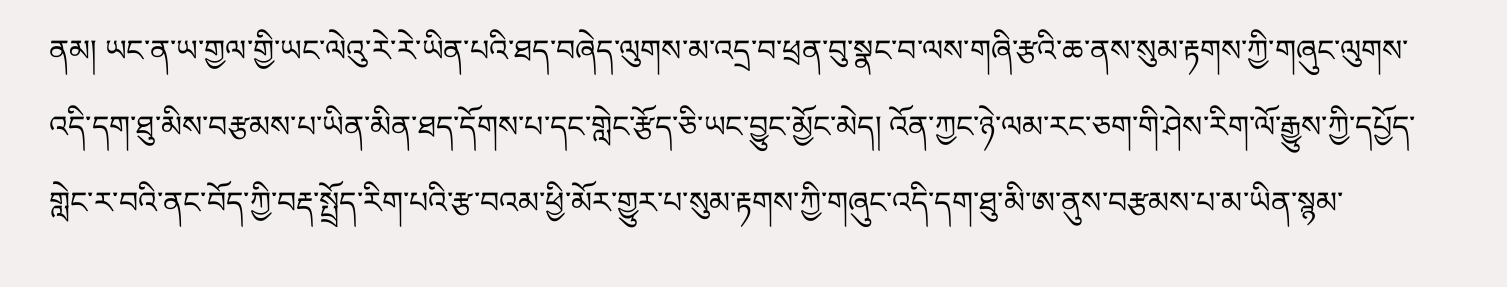ནམ། ཡང་ན་ཡ་གྱལ་གྱི་ཡང་ལེའུ་རེ་རེ་ཡིན་པའི་ཐད་བཞེད་ལུགས་མ་འདྲ་བ་ཕྲན་བུ་སྣང་བ་ལས་གཞི་རྩའི་ཆ་ནས་སུམ་རྟགས་ཀྱི་གཞུང་ལུགས་འདི་དག་ཐུ་མིས་བརྩམས་པ་ཡིན་མིན་ཐད་དོགས་པ་དང་གླེང་རྩོད་ཅི་ཡང་བྱུང་མྱོང་མེད། འོན་ཀྱང་ཉེ་ལམ་རང་ཅག་གི་ཤེས་རིག་ལོ་རྒྱུས་ཀྱི་དཔྱོད་གླེང་ར་བའི་ནང་བོད་ཀྱི་བརྡ་སྤྲོད་རིག་པའི་རྩ་བའམ་ཕྱི་མོར་གྱུར་པ་སུམ་རྟགས་ཀྱི་གཞུང་འདི་དག་ཐུ་མི་ཨ་ནུས་བརྩམས་པ་མ་ཡིན་སྙམ་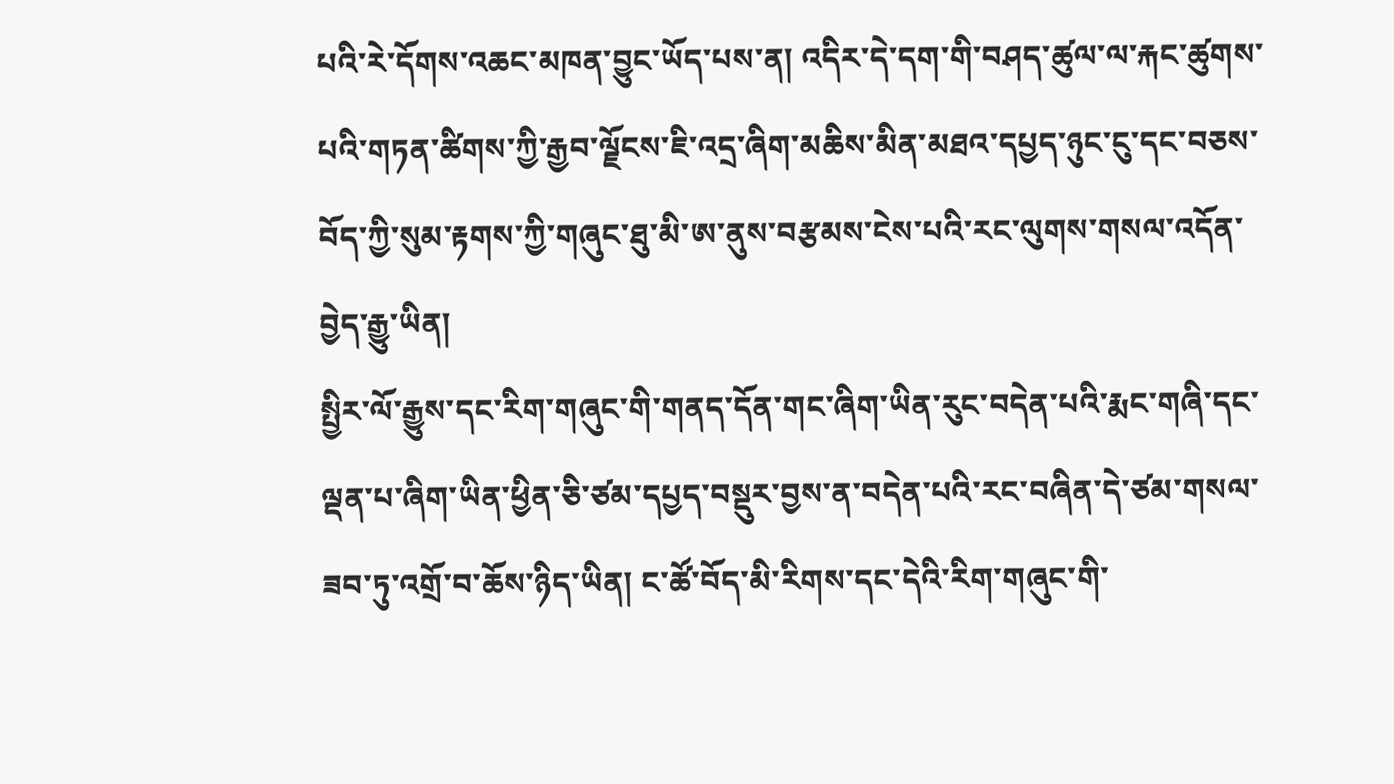པའི་རེ་དོགས་འཆང་མཁན་བྱུང་ཡོད་པས་ན། འདིར་དེ་དག་གི་བཤད་ཚུལ་ལ་རྐང་ཚུགས་པའི་གཏན་ཚིགས་ཀྱི་རྒྱབ་ལྗོངས་ཇི་འདྲ་ཞིག་མཆིས་མིན་མཐའ་དཔྱད་ཉུང་ངུ་དང་བཅས་བོད་ཀྱི་སུམ་རྟགས་ཀྱི་གཞུང་ཐུ་མི་ཨ་ནུས་བརྩམས་ངེས་པའི་རང་ལུགས་གསལ་འདོན་བྱེད་རྒྱུ་ཡིན།
སྤྱིར་ལོ་རྒྱུས་དང་རིག་གཞུང་གི་གནད་དོན་གང་ཞིག་ཡིན་རུང་བདེན་པའི་རྨང་གཞི་དང་ལྡན་པ་ཞིག་ཡིན་ཕྱིན་ཅི་ཙམ་དཔྱད་བསྡུར་བྱས་ན་བདེན་པའི་རང་བཞིན་དེ་ཙམ་གསལ་ཟབ་ཏུ་འགྲོ་བ་ཆོས་ཉིད་ཡིན། ང་ཚོ་བོད་མི་རིགས་དང་དེའི་རིག་གཞུང་གི་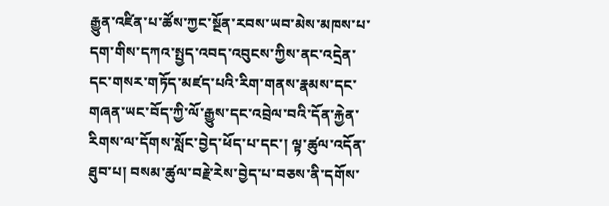རྒྱུན་འཛིན་པ་ཚོས་ཀྱང་སྔོན་རབས་ཡབ་མེས་མཁས་པ་དག་གིས་དཀའ་སྤྱད་འབད་འབུངས་ཀྱིས་ནང་འདྲེན་དང་གསར་གཏོད་མཛད་པའི་རིག་གནས་རྣམས་དང་གཞན་ཡང་བོད་ཀྱི་ལོ་རྒྱུས་དང་འབྲེལ་བའི་དོན་རྐྱེན་རིགས་ལ་དོགས་སློང་བྱེད་ཕོད་པ་དང་། ལྟ་ཚུལ་འདོན་ཐུབ་པ། བསམ་ཚུལ་བརྗེ་རེས་བྱེད་པ་བཅས་ནི་དགོས་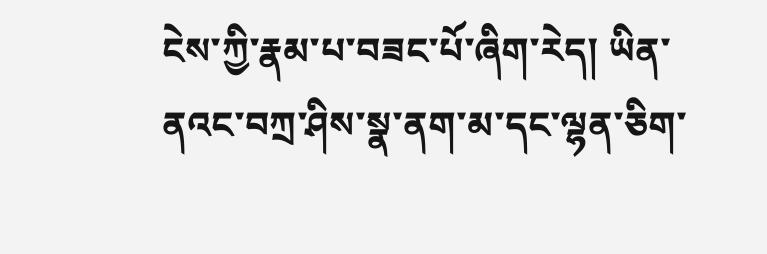ངེས་ཀྱི་རྣམ་པ་བཟང་པོ་ཞིག་རེད། ཡིན་ནའང་བཀྲ་ཤིས་སྣ་ནག་མ་དང་ལྷན་ཅིག་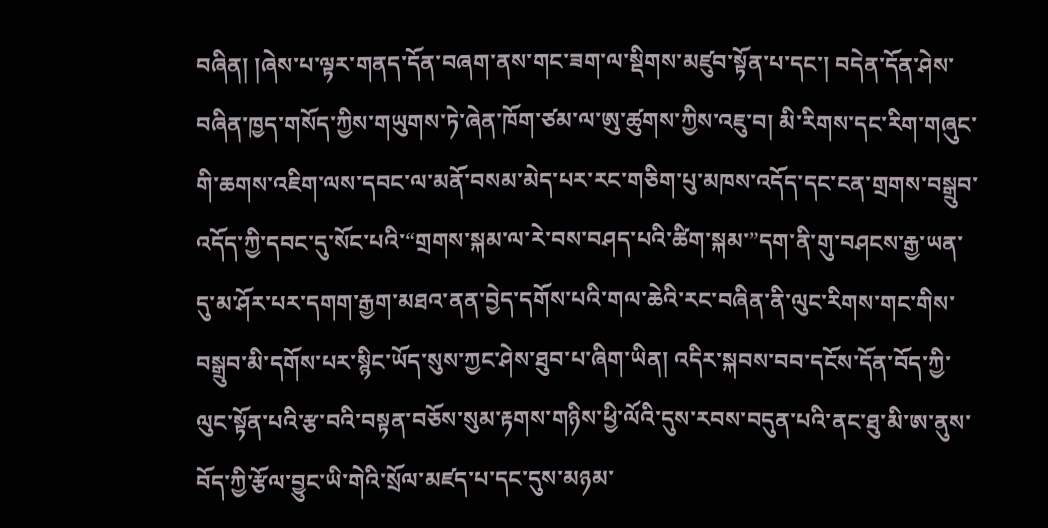བཞིན། །ཞེས་པ་ལྟར་གནད་དོན་བཞག་ནས་གང་ཟག་ལ་སྡིགས་མཛུབ་སྟོན་པ་དང་། བདེན་དོན་ཤེས་བཞིན་ཁྱད་གསོད་ཀྱིས་གཡུགས་ཏེ་ཞེན་ཁོག་ཙམ་ལ་ཨུ་ཚུགས་ཀྱིས་འཇུ་བ། མི་རིགས་དང་རིག་གཞུང་གི་ཆགས་འཇིག་ལས་དབང་ལ་མནོ་བསམ་མེད་པར་རང་གཅིག་པུ་མཁས་འདོད་དང་ངན་གྲགས་བསྒྲུབ་འདོད་ཀྱི་དབང་དུ་སོང་པའི་“གྲགས་སྐམ་ལ་རེ་བས་བཤད་པའི་ཚིག་སྐམ་”དག་ནི་གུ་བཤངས་རྒྱ་ཡན་དུ་མ་ཤོར་པར་དགག་རྒྱག་མཐའ་ནན་བྱེད་དགོས་པའི་གལ་ཆེའི་རང་བཞིན་ནི་ལུང་རིགས་གང་གིས་བསྒྲུབ་མི་དགོས་པར་སྙིང་ཡོད་སུས་ཀྱང་ཤེས་ཐུབ་པ་ཞིག་ཡིན། འདིར་སྐབས་བབ་དངོས་དོན་བོད་ཀྱི་ལུང་སྟོན་པའི་རྩ་བའི་བསྟན་བཅོས་སུམ་རྟགས་གཉིས་ཕྱི་ལོའི་དུས་རབས་བདུན་པའི་ནང་ཐུ་མི་ཨ་ནུས་བོད་ཀྱི་རྩོལ་བྱུང་ཡི་གེའི་སྲོལ་མཛད་པ་དང་དུས་མཉམ་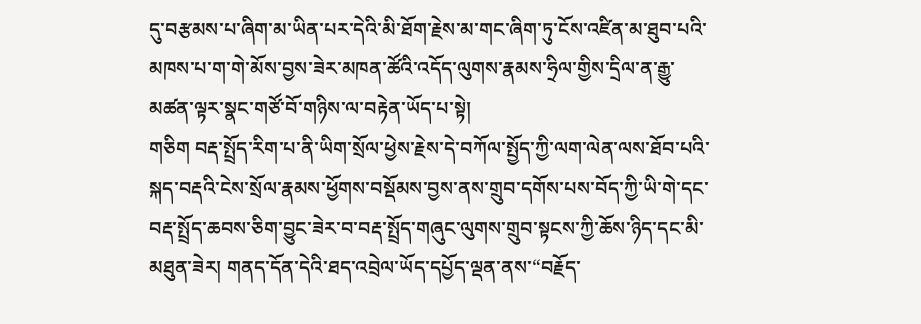དུ་བརྩམས་པ་ཞིག་མ་ཡིན་པར་དེའི་མི་ཐོག་རྗེས་མ་གང་ཞིག་ཏུ་ངོས་འཛིན་མ་ཐུབ་པའི་མཁས་པ་ག་གེ་མོས་བྱས་ཟེར་མཁན་ཚོའི་འདོད་ལུགས་རྣམས་ཧྲིལ་གྱིས་དྲིལ་ན་རྒྱུ་མཚན་ལྟར་སྣང་གཙོ་བོ་གཉིས་ལ་བརྟེན་ཡོད་པ་སྟེ།
གཅིག བརྡ་སྤྲོད་རིག་པ་ནི་ཡིག་སྲོལ་ཕྱེས་རྗེས་དེ་བཀོལ་སྤྱོད་ཀྱི་ལག་ལེན་ལས་ཐོབ་པའི་སྐད་བརྡའི་ངེས་སྲོལ་རྣམས་ཕྱོགས་བསྡོམས་བྱས་ནས་གྲུབ་དགོས་པས་བོད་ཀྱི་ཡི་གེ་དང་བརྡ་སྤྲོད་ཆབས་ཅིག་བྱུང་ཟེར་བ་བརྡ་སྤྲོད་གཞུང་ལུགས་གྲུབ་སྟངས་ཀྱི་ཆོས་ཉིད་དང་མི་མཐུན་ཟེར། གནད་དོན་དེའི་ཐད་འབྲེལ་ཡོད་དཔྱོད་ལྡན་ནས་“བརྗོད་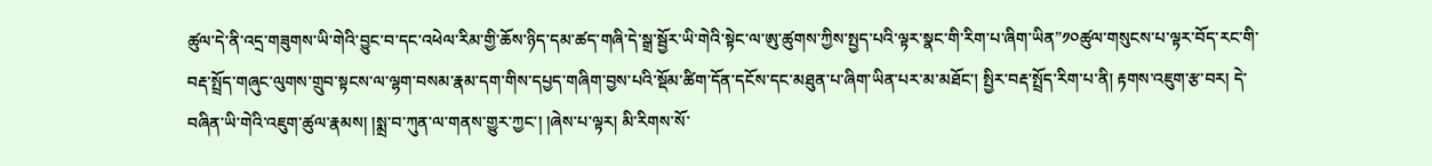ཚུལ་དེ་ནི་འདྲ་གཟུགས་ཡི་གེའི་བྱུང་བ་དང་འཕེལ་རིམ་གྱི་ཆོས་ཉིད་དམ་ཚད་གཞི་དེ་སྒྲ་སྦྱོར་ཡི་གེའི་སྟེང་ལ་ཨུ་ཚུགས་ཀྱིས་སྤྱད་པའི་ལྟར་སྣང་གི་རིག་པ་ཞིག་ཡིན”༡༠ཚུལ་གསུངས་པ་ལྟར་བོད་རང་གི་བརྡ་སྤྲོད་གཞུང་ལུགས་གྲུབ་སྟངས་ལ་ལྷག་བསམ་རྣམ་དག་གིས་དཔྱད་གཞིག་བྱས་པའི་སྡོམ་ཚིག་དོན་དངོས་དང་མཐུན་པ་ཞིག་ཡིན་པར་མ་མཐོང་། སྤྱིར་བརྡ་སྤྲོད་རིག་པ་ནི། རྟགས་འཇུག་རྩ་བར། དེ་བཞིན་ཡི་གེའི་འཇུག་ཚུལ་རྣམས། །སྨྲ་བ་ཀུན་ལ་གནས་གྱུར་ཀྱང་། །ཞེས་པ་ལྟར། མི་རིགས་སོ་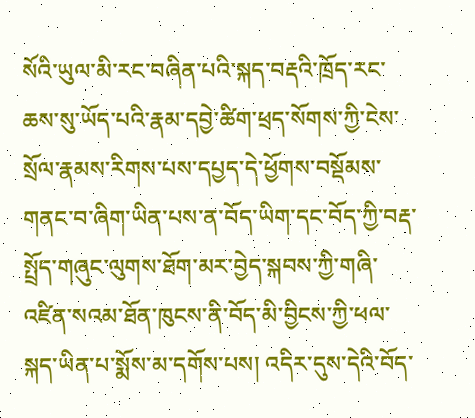སོའི་ཡུལ་མི་རང་བཞིན་པའི་སྐད་བརྡའི་ཁྲོད་རང་ཆས་སུ་ཡོད་པའི་རྣམ་དབྱེ་ཚིག་ཕྲད་སོགས་ཀྱི་ངེས་སྲོལ་རྣམས་རིགས་པས་དཔྱད་དེ་ཕྱོགས་བསྡོམས་གནང་བ་ཞིག་ཡིན་པས་ན་བོད་ཡིག་དང་བོད་ཀྱི་བརྡ་སྤྲོད་གཞུང་ལུགས་ཐོག་མར་བྱེད་སྐབས་ཀྱི་གཞི་འཛིན་སའམ་ཐོན་ཁུངས་ནི་བོད་མི་བྱིངས་ཀྱི་ཕལ་སྐད་ཡིན་པ་སྨོས་མ་དགོས་པས། འདིར་དུས་དེའི་བོད་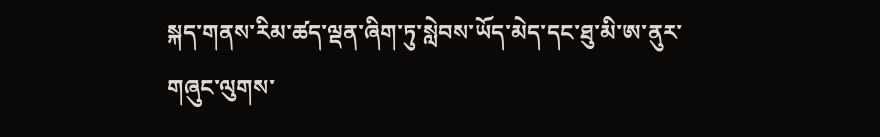སྐད་གནས་རིམ་ཚད་ལྡན་ཞིག་ཏུ་སླེབས་ཡོད་མེད་དང་ཐུ་མི་ཨ་ནུར་གཞུང་ལུགས་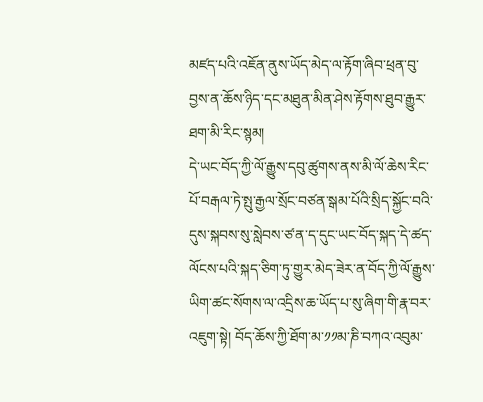མཛད་པའི་འཇོན་ནུས་ཡོད་མེད་ལ་རྟོག་ཞིབ་ཕྲན་བུ་བྱས་ན་ཆོས་ཉིད་དང་མཐུན་མིན་ཤེས་རྟོགས་ཐུབ་རྒྱུར་ཐག་མི་རིང་སྙམ།
དེ་ཡང་བོད་ཀྱི་ལོ་རྒྱུས་དབུ་ཚུགས་ནས་མི་ལོ་ཆེས་རིང་པོ་བརྒལ་ཏེ་སྤུ་རྒྱལ་སྲོང་བཙན་སྒམ་པོའི་སྲིད་སྐྱོང་བའི་དུས་སྐབས་སུ་སླེབས་ཙ་ན་ད་དུང་ཡང་བོད་སྐད་དེ་ཚད་ལོངས་པའི་སྐད་ཅིག་ཏུ་གྱུར་མེད་ཟེར་ན་བོད་ཀྱི་ལོ་རྒྱུས་ཡིག་ཚང་སོགས་ལ་འདྲིས་ཆ་ཡོད་པ་སུ་ཞིག་གི་རྣ་བར་འཇུག་སྟེ། བོད་ཆོས་ཀྱི་ཐོག་མ་༡༡མ་ཎི་བཀའ་འབུམ་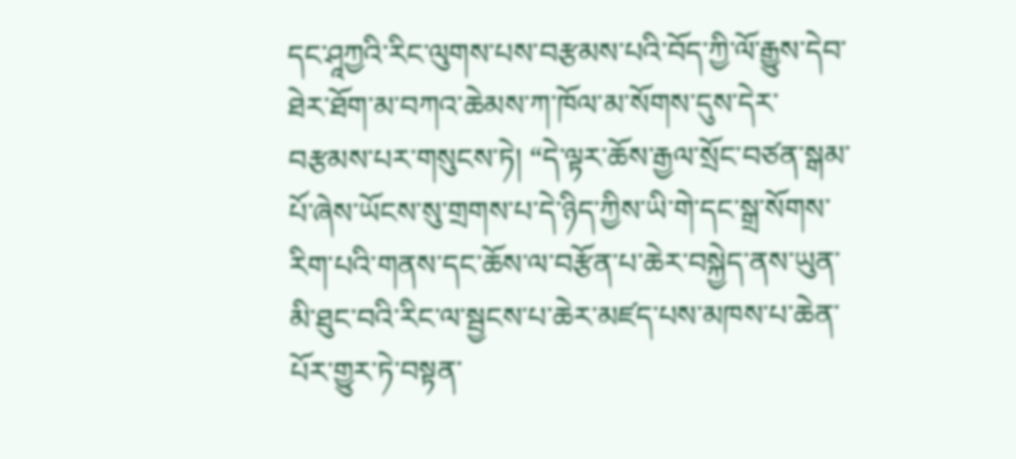དང་ཤཱཀྱའི་རིང་ལུགས་པས་བརྩམས་པའི་བོད་ཀྱི་ལོ་རྒྱུས་དེབ་ཐེར་ཐོག་མ་བཀའ་ཆེམས་ཀ་ཁོལ་མ་སོགས་དུས་དེར་བརྩམས་པར་གསུངས་ཏེ། “དེ་ལྟར་ཆོས་རྒྱལ་སྲོང་བཙན་སྒམ་པོ་ཞེས་ཡོངས་སུ་གྲགས་པ་དེ་ཉིད་ཀྱིས་ཡི་གེ་དང་སྒྲ་སོགས་རིག་པའི་གནས་དང་ཆོས་ལ་བརྩོན་པ་ཆེར་བསྐྱེད་ནས་ཡུན་མི་ཐུང་བའི་རིང་ལ་སྦྱངས་པ་ཆེར་མཛད་པས་མཁས་པ་ཆེན་པོར་གྱུར་ཏེ་བསྟན་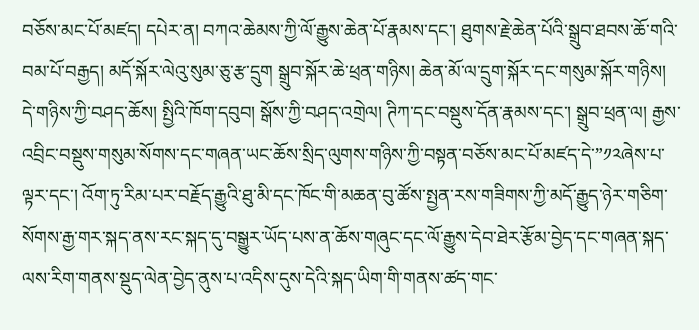བཅོས་མང་པོ་མཛད། དཔེར་ན། བཀའ་ཆེམས་ཀྱི་ལོ་རྒྱུས་ཆེན་པོ་རྣམས་དང་། ཐུགས་རྗེ་ཆེན་པོའི་སྒྲུབ་ཐབས་ཆོ་གའི་བམ་པོ་བརྒྱད། མདོ་སྐོར་ལེའུ་སུམ་ཅུ་རྩ་དྲུག སྒྲུབ་སྐོར་ཆེ་ཕྲན་གཉིས། ཆེན་མོ་ལ་དྲུག་སྐོར་དང་གསུམ་སྐོར་གཉིས། དེ་གཉིས་ཀྱི་བཤད་ཆོས། སྤྱིའི་ཁོག་དབུབ། སྒོས་ཀྱི་བཤད་འགྲེལ། ཊིཀ་དང་བསྡུས་དོན་རྣམས་དང་། སྒྲུབ་ཕྲན་ལ། རྒྱས་འབྲིང་བསྡུས་གསུམ་སོགས་དང་གཞན་ཡང་ཆོས་སྲིད་ལུགས་གཉིས་ཀྱི་བསྟན་བཅོས་མང་པོ་མཛད་དེ་”༡༢ཞེས་པ་ལྟར་དང་། འོག་ཏུ་རིམ་པར་བརྗོད་རྒྱུའི་ཐུ་མི་དང་ཁོང་གི་མཆན་བུ་ཚོས་སྤྱན་རས་གཟིགས་ཀྱི་མདོ་རྒྱུད་ཉེར་གཅིག་སོགས་རྒྱ་གར་སྐད་ནས་རང་སྐད་དུ་བསྒྱུར་ཡོད་པས་ན་ཆོས་གཞུང་དང་ལོ་རྒྱུས་དེབ་ཐེར་རྩོམ་བྱེད་དང་གཞན་སྐད་ལས་རིག་གནས་སྡུད་ལེན་བྱེད་ནུས་པ་འདིས་དུས་དེའི་སྐད་ཡིག་གི་གནས་ཚད་གང་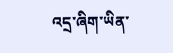འདྲ་ཞིག་ཡིན་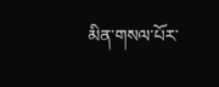མིན་གསལ་པོར་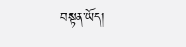བསྟན་ཡོད།